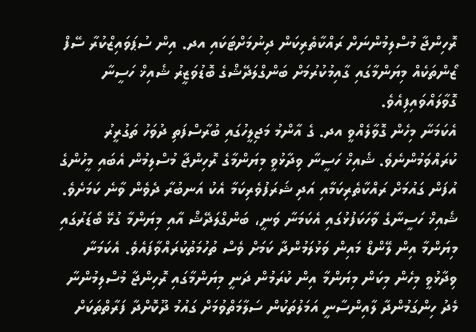ރޮހިންޖާ މުސްލިމުންނަށް ރައްކާތެރިކަން ދިނުމަށްޓަކައި އދ. އިން ސުޕަވައިޒްކުރާ ސޭފް ޒޯންތަކެއް މިޔަންމާގައި ގާއިމުކުރުމަށް ބަންގްލަދޭޝްގެ ބޮޑުވަޒީރު ޝެއިޚް ހަސީނާ ގޮވާލައްވައިފިއެވެ.
އެކަމަނާ މިހެން ގޮވާލެއްވީ އދ. ގެ އާންމު މަޖިލީހުގައި ބުރާސްފަތި ދުވަހު ތަގުރީރު ކުރައްވަމުންނެވެ. ޝެއިޚް ހަސީނާ ވިދާޅުވީ މިޔަންމާގެ ރޮހިންޖާ މުސްލިމުން އެބައި މީހުންގެ އުފަން ގައުމަށް ރައްކާތެރިކަމާއި އަދި ޝަރަފުވެރިކަމާ އެކު އަނބުރާ ދެވެން ވާނެ ކަމަށެވެ.
ޝެއިޚް ހަސީނާގެ ވާހަކަފުޅުގައި އެކަމަނާ ވަނީ، ބަންގްލަދޭޝް އާއި މިޔަންމާ ގުޅޭ ބޯޑަރުގައި މިޔަންމާ އިން ލޭންޑް މައިން ވަޅުލަމުންދާ ކަމަށް ވެސް ތުހުމަތުކުރައްވާފައެވެ. އެކަމަނާ ވިދާޅުވީ މިހެން މިކަން މިޔަންމާ އިން ކުރަމުން ދަނީ މިޔަންމާގައި ރޮހިންޖާ މުސްލިމުންނާ މެދު ހިންގަމުންދާ ލާއިންސާނީ އަމަލުތަކުން ސަލާމަތްވުމަށް ގައުމު ދޫކޮށްދާ ފަރާތްތަކަށް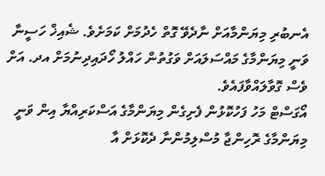އެނބުރި މިޔަންމާއަށް ނާދެވޭ ގޮތް ހެދުމަށް ކަމަށެވެ. ޝެއިޚް ހަސީނާ ވަނީ މިޔަންމާގެ މައްސަލައަށް ވަގުތުން ހައްލު ހޯދައިދިނުމަށް އދ. އަށް ވެސް ގޮވާލައްވާފައެވެ.
އޯގަސްޓް މަހު ފަހުކޮޅުން ފެށިގެން މިޔަންމާގެ އަސްކަރިއްޔާ އިން ވަނީ މިޔަންމާގެ ރޮހިންޖާ މުސްލިމުންނާ ދެކޮޅަށް އާ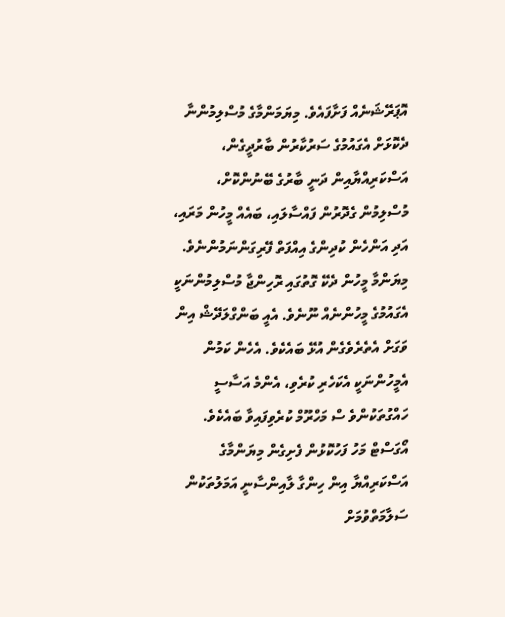އޮޕަރޭޝަނެއް ފަށާފައެވެ. މިޔަމަންމާގެ މުސްލިމުންނާ ދެކޮޅަށް އެގައުމުގެ ސަރުކާރުން ބާރުދީގެން، އަސްކަރިއްޔާއިން ދަނީ ބާރުގެ ބޭނުންކޮށް، މުސްލިމުން ގެދޮރުން ފައްސާލައި، ބައެއް މީހުން މަރައި، އަދި އަންހެން ކުދިންގެ އިއްފަތް ފޭރިގަންނަމުންނެވެ. މިޔަންމާ މީހުން ދެކޭ ގޮތުގައި ރޮހިންޖާ މުސްލިމުންނަކީ އެގައުމުގެ މީހުންނެއް ނޫނެވެ. އެއީ ބަންގްލަދޭޝް އިން ވަގަށް އެތެރެވެގެން އުޅޭ ބައެކެވެ. އެހެން ކަމުން އެމީހުންނަކީ އެކަހެރި ކުރެވި، އެންމެ އަސާސީ ހައްގުތަކުންވެ ސް މަހްރޫމް ކުރެވިފައިވާ ބައެކެވެ. އޯގަސްޓް މަހު ފަހުކޮޅުން ފެށިގެން މިޔަންމާގެ އަސްކަރިއްޔާ އިން ހިންގާ ލާއިންސާނީ އަމަލުތަކުން ސަލާމަތްވުމަށް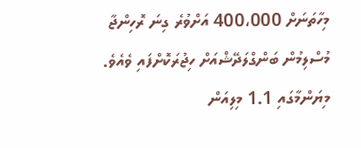މިހާތަނަށް 400،000 އަށްވުރެ ގިނަ ރޮހިންޖާ މުސްލިމުން ބަންގްލަދޭޝްއަށް ހިޖުރަކޮށްފައި ވެއެވެ.
މިޔަންމާގައި 1.1 މިލިއަން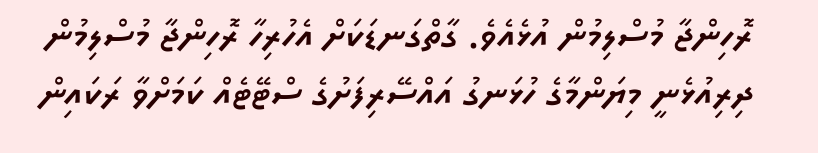ރޮހިންޖާ މުސްލިމުން އުޅެއެވެ. ގާތްގަނޑަކަށް އެހުރިހާ ރޮހިންޖާ މުސްލިމުން ދިރިއުޅެނީ މިޔަންމާގެ ހުޅަނގު އައްސޭރިފަށުގެ ސްޓޭޓެއް ކަމަށްވާ ރަކައިން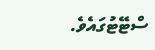ސްޓޭޓުގައެވެ.